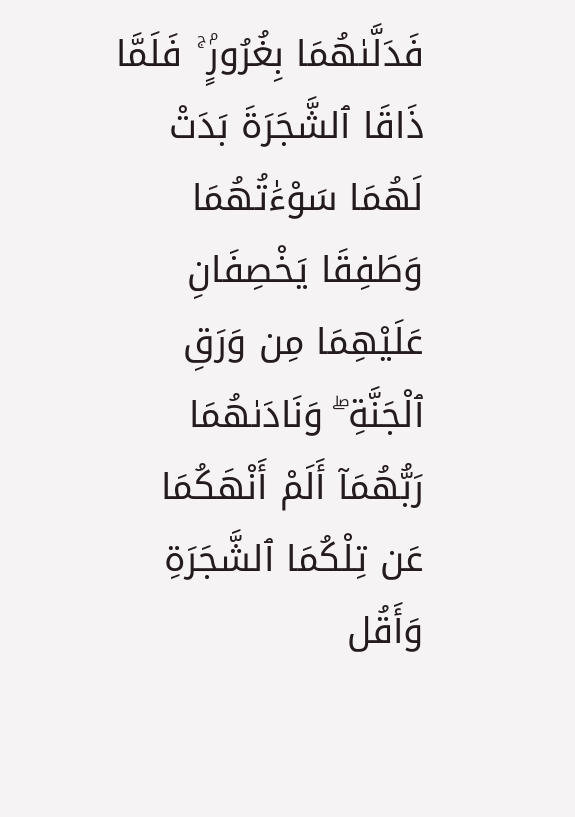فَدَلَّىٰهُمَا بِغُرُورٍۢ ۚ فَلَمَّا ذَاقَا ٱلشَّجَرَةَ بَدَتْ لَهُمَا سَوْءَٰتُهُمَا وَطَفِقَا يَخْصِفَانِ عَلَيْهِمَا مِن وَرَقِ ٱلْجَنَّةِ ۖ وَنَادَىٰهُمَا رَبُّهُمَآ أَلَمْ أَنْهَكُمَا عَن تِلْكُمَا ٱلشَّجَرَةِ وَأَقُل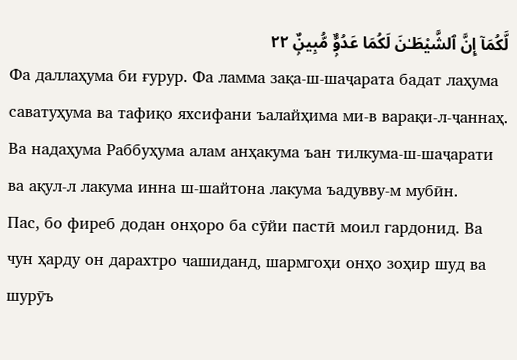لَّكُمَآ إِنَّ ٱلشَّيْطَـٰنَ لَكُمَا عَدُوٌّۭ مُّبِينٌۭ ٢٢
Фа даллаҳума би ғурур. Фа ламма зақа-ш-шаҷарата бадат лаҳума саватуҳума ва тафиқо яхсифани ъалайҳима ми-в варақи-л-ҷаннаҳ. Ва надаҳума Раббуҳума алам анҳакума ъан тилкума-ш-шаҷарати ва ақул-л лакума инна ш-шайтона лакума ъадувву-м мубӣн.
Пас, бо фиреб додан онҳоро ба сӯйи пастӣ моил гардонид. Ва чун ҳарду он дарахтро чашиданд, шармгоҳи онҳо зоҳир шуд ва шурӯъ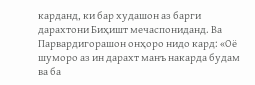карданд, ки бар худашон аз барги дарахтони Биҳишт мечаспониданд. Ва Парвардигорашон онҳоро нидо кард: «Оё шуморо аз ин дарахт манъ накарда будам ва ба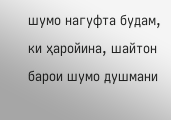шумо нагуфта будам, ки ҳаройина, шайтон барои шумо душмани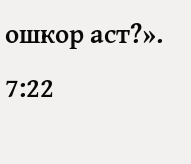ошкор аст?».
7:22